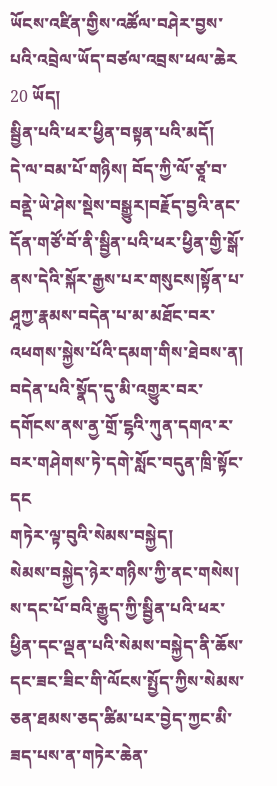ཡོངས་འཛིན་གྱིས་འཚོལ་བཤེར་བྱས་པའི་འབྲེལ་ཡོད་བཙལ་འབྲས་ཕལ་ཆེར 20 ཡོད།
སྦྱིན་པའི་ཕར་ཕྱིན་བསྟན་པའི་མདོ།
དེ་ལ་བམ་པོ་གཉིས། བོད་ཀྱི་ལོ་ཙཱ་བ་བནྡེ་ཡེ་ཤེས་སྡེས་བསྒྱུར།བརྗོད་བྱའི་ནང་དོན་གཙོ་བོ་ནི་སྦྱིན་པའི་ཕར་ཕྱིན་གྱི་སྒོ་ནས་དེའི་སྐོར་རྒྱས་པར་གསུངས།སྟོན་པ་ཤཱཀྱ་རྣམས་བདེན་པ་མ་མཐོང་བར་འཕགས་སྐྱེས་པོའི་དམག་གིས་ཐེབས་ན། བདེན་པའི་སྣོད་དུ་མི་འགྱུར་བར་དགོངས་ནས་ནྱ་གྲོ་ངྷའི་ཀུན་དགའ་ར་བར་གཤེགས་ཏེ་དགེ་སློང་བདུན་ཁྲི་སྟོང་དང
གཏེར་ལྟ་བུའི་སེམས་བསྐྱེད།
སེམས་བསྐྱེད་ཉེར་གཉིས་ཀྱི་ནང་གསེས། ས་དང་པོ་བའི་རྒྱུད་ཀྱི་སྦྱིན་པའི་ཕར་ཕྱིན་དང་ལྡན་པའི་སེམས་བསྐྱེད་ནི་ཆོས་དང་ཟང་ཟིང་གི་ལོངས་སྤྱོད་ཀྱིས་སེམས་ཅན་ཐམས་ཅད་ཚིམ་པར་བྱེད་ཀྱང་མི་ཟད་པས་ན་གཏེར་ཆེན་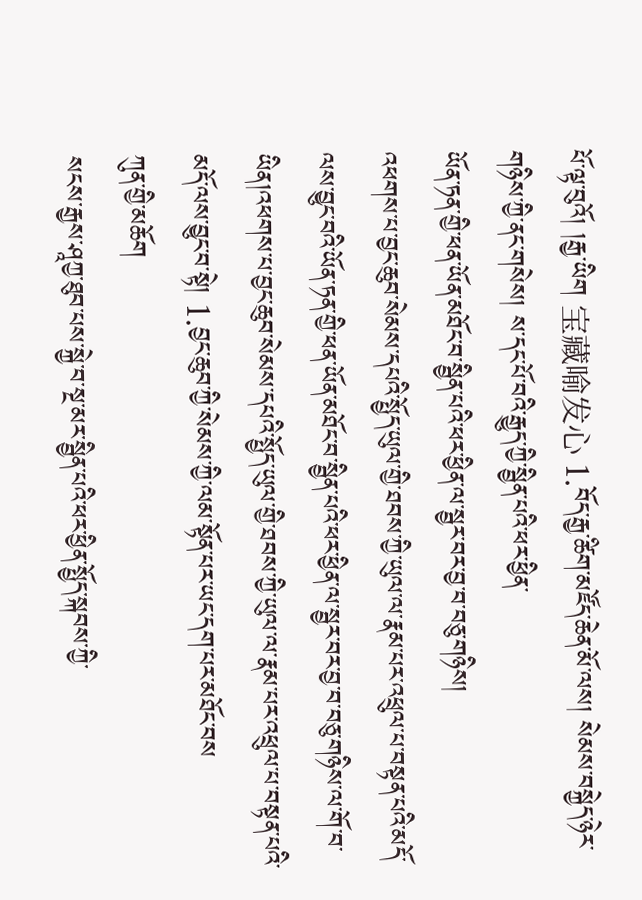པོ་ལྟ་བུའོ། །རྒྱ་ཡིག 宝藏喻发心 1.བོད་རྒྱ་ཚིག་མཛོད་ཆེན་མོ་ལས། སེམས་བསྐྱེད་ཉེར་གཉིས་ཀྱི་ནང་གསེས། ས་དང་པོ་བའི་རྒྱུད་ཀྱི་སྦྱིན་པའི་ཕར་ཕྱིན་
ཡོན་ཏན་གྱི་ཕན་ཡོན་མཐོང་བ་སྦྱིན་པའི་ཕར་ཕྱིན་ལ་སྦྱར་བར་བྱ་བ་བཅུ་གཉིས།
འཕགས་པ་བྱང་ཆུབ་སེམས་དཔའི་སྤྱོད་ཡུལ་གྱི་ཐབས་ཀྱི་ཡུལ་ལ་རྣམ་པར་འཕྲུལ་པ་བསྟན་པའི་མདོ་ལས་བྱུང་བའི་ཡོན་ཏན་གྱི་ཕན་ཡོན་མཐོང་བ་སྦྱིན་པའི་ཕར་ཕྱིན་ལ་སྦྱར་བར་བྱ་བ་བཅུ་གཉིས་ལ་གོ་བ་ཡིན།འཕགས་པ་བྱང་ཆུབ་སེམས་དཔའི་སྤྱོད་ཡུལ་གྱི་ཐབས་ཀྱི་ཡུལ་ལ་རྣམ་པར་འཕྲུལ་པ་བསྟན་པའི་མདོ་ལས་བྱུང་བ་སྟེ། 1.བྱང་ཆུབ་ཀྱི་སེམས་ཀྱི་ལམ་སྟོན་པར་ཡང་དག་པར་མཐོང་བས
ཀུན་གྱི་མཆོག
སངས་རྒྱས་ཤཱཀྱ་ཐུབ་པས་སྐྱེ་བ་སྔ་མར་སྦྱིན་པའི་ཕར་ཕྱིན་སྤྱོད་སྐབས་ཀྱི་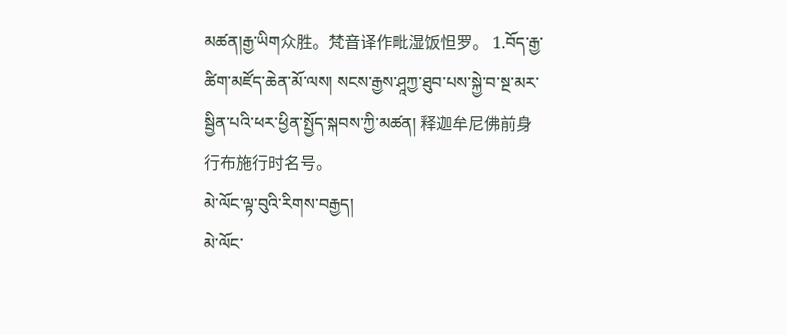མཚན།རྒྱ་ཡིག众胜。梵音译作毗湿饭怛罗。 1.བོད་རྒྱ་ཚིག་མཛོད་ཆེན་མོ་ལས། སངས་རྒྱས་ཤཱཀྱ་ཐུབ་པས་སྐྱེ་བ་སྔ་མར་སྦྱིན་པའི་ཕར་ཕྱིན་སྤྱོད་སྐབས་ཀྱི་མཚན། 释迦牟尼佛前身行布施行时名号。
མེ་ལོང་ལྟ་བུའི་རིགས་བརྒྱད།
མེ་ལོང་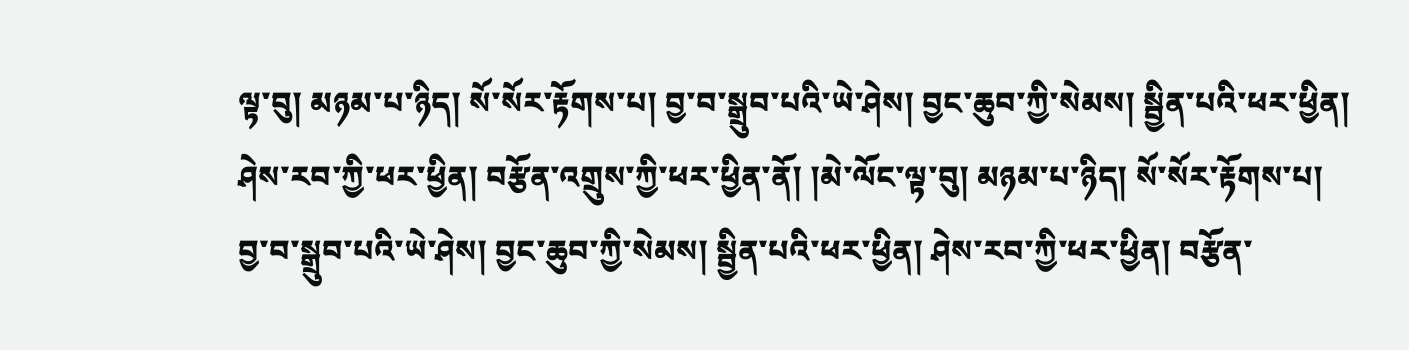ལྟ་བུ། མཉམ་པ་ཉིད། སོ་སོར་རྟོགས་པ། བྱ་བ་སྒྲུབ་པའི་ཡེ་ཤེས། བྱང་ཆུབ་ཀྱི་སེམས། སྦྱིན་པའི་ཕར་ཕྱིན། ཤེས་རབ་ཀྱི་ཕར་ཕྱིན། བརྩོན་འགྲུས་ཀྱི་ཕར་ཕྱིན་ནོ། །མེ་ལོང་ལྟ་བུ། མཉམ་པ་ཉིད། སོ་སོར་རྟོགས་པ། བྱ་བ་སྒྲུབ་པའི་ཡེ་ཤེས། བྱང་ཆུབ་ཀྱི་སེམས། སྦྱིན་པའི་ཕར་ཕྱིན། ཤེས་རབ་ཀྱི་ཕར་ཕྱིན། བརྩོན་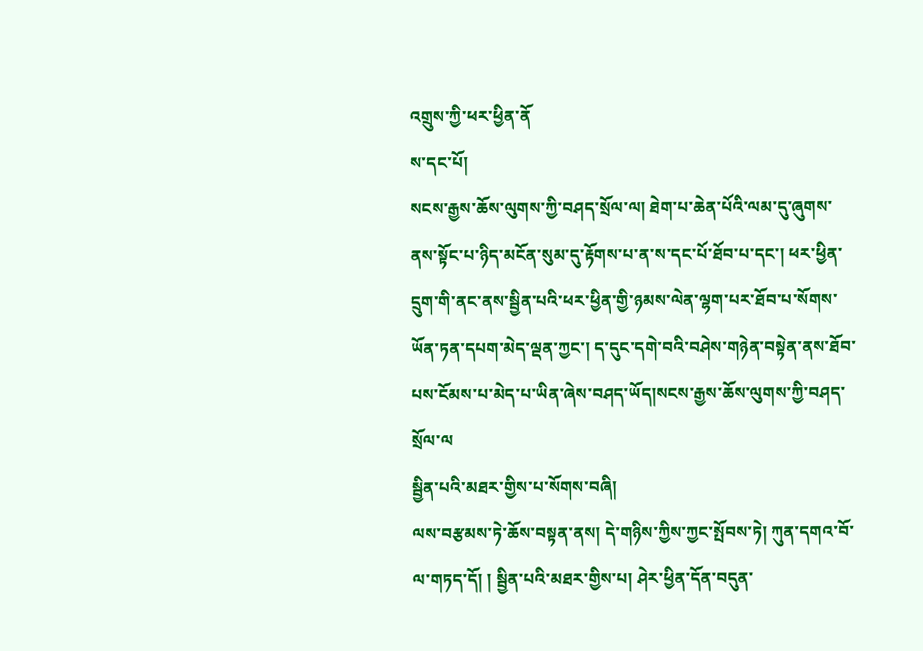འགྲུས་ཀྱི་ཕར་ཕྱིན་ནོ
ས་དང་པོ།
སངས་རྒྱས་ཆོས་ལུགས་ཀྱི་བཤད་སྲོལ་ལ། ཐེག་པ་ཆེན་པོའི་ལམ་དུ་ཞུགས་ནས་སྟོང་པ་ཉིད་མངོན་སུམ་དུ་རྟོགས་པ་ན་ས་དང་པོ་ཐོབ་པ་དང་། ཕར་ཕྱིན་དྲུག་གི་ནང་ནས་སྦྱིན་པའི་ཕར་ཕྱིན་གྱི་ཉམས་ལེན་ལྷག་པར་ཐོབ་པ་སོགས་ཡོན་ཏན་དཔག་མེད་ལྡན་ཀྱང་། ད་དུང་དགེ་བའི་བཤེས་གཉེན་བསྟེན་ནས་ཐོབ་པས་ངོམས་པ་མེད་པ་ཡིན་ཞེས་བཤད་ཡོད།སངས་རྒྱས་ཆོས་ལུགས་ཀྱི་བཤད་སྲོལ་ལ
སྦྱིན་པའི་མཐར་གྱིས་པ་སོགས་བཞི།
ལས་བརྩམས་ཏེ་ཆོས་བསྟན་ནས། དེ་གཉིས་ཀྱིས་ཀྱང་སྤོབས་ཏེ། ཀུན་དགའ་བོ་ལ་གཏད་དོ། ། སྦྱིན་པའི་མཐར་གྱིས་པ། ཤེར་ཕྱིན་དོན་བདུན་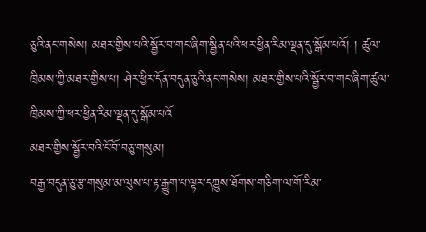ཅུའི་ནང་གསེས། མཐར་གྱིས་པའི་སྦྱོར་བ་གང་ཞིག་སྦྱིན་པའི་ཕར་ཕྱིན་རིམ་ལྡན་དུ་སྒོམ་པའོ། ། ཚུལ་ཁྲིམས་ཀྱི་མཐར་གྱིས་པ། ཤེར་ཕྱིར་དོན་བདུན་ཅུའི་ནང་གསེས། མཐར་གྱིས་པའི་སྦྱོར་བ་གང་ཞིག་ཚུལ་ཁྲིམས་ཀྱི་ཕར་ཕྱིན་རིམ་ལྡན་དུ་སྒོམ་པའོ
མཐར་གྱིས་སྦྱོར་བའི་ངོ་བོ་བཅུ་གསུམ།
བརྒྱ་བདུན་ཅུ་རྩ་གསུམ་མ་ལུས་པ་རྟ་རྒྱུག་པ་ལྟར་དཀྱུས་ཐོགས་གཅིག་ལ་གོ་རིམ་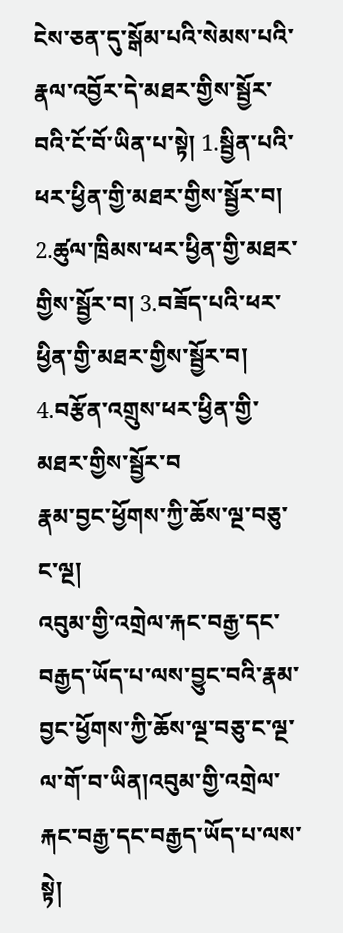ངེས་ཅན་དུ་སྒོམ་པའི་སེམས་པའི་རྣལ་འབྱོར་དེ་མཐར་གྱིས་སྦྱོར་བའི་ངོ་བོ་ཡིན་པ་སྟེ། 1.སྦྱིན་པའི་ཕར་ཕྱིན་གྱི་མཐར་གྱིས་སྦྱོར་བ། 2.ཚུལ་ཁྲིམས་ཕར་ཕྱིན་གྱི་མཐར་གྱིས་སྦྱོར་བ། 3.བཟོད་པའི་ཕར་ཕྱིན་གྱི་མཐར་གྱིས་སྦྱོར་བ། 4.བརྩོན་འགྲུས་ཕར་ཕྱིན་གྱི་མཐར་གྱིས་སྦྱོར་བ
རྣམ་བྱང་ཕྱོགས་ཀྱི་ཆོས་ལྔ་བཅུ་ང་ལྔ།
འབུམ་གྱི་འགྲེལ་རྐང་བརྒྱ་དང་བརྒྱད་ཡོད་པ་ལས་བྱུང་བའི་རྣམ་བྱང་ཕྱོགས་ཀྱི་ཆོས་ལྔ་བཅུ་ང་ལྔ་ལ་གོ་བ་ཡིན།འབུམ་གྱི་འགྲེལ་རྐང་བརྒྱ་དང་བརྒྱད་ཡོད་པ་ལས་སྟེ།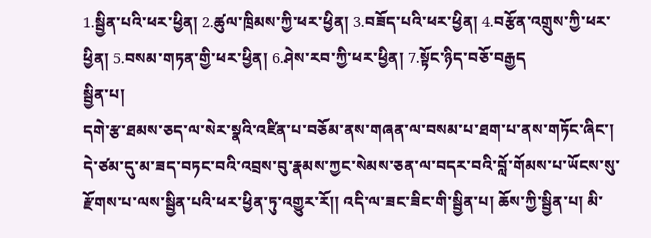1.སྦྱིན་པའི་ཕར་ཕྱིན། 2.ཚུལ་ཁྲིམས་ཀྱི་ཕར་ཕྱིན། 3.བཟོད་པའི་ཕར་ཕྱིན། 4.བརྩོན་འགྲུས་ཀྱི་ཕར་ཕྱིན། 5.བསམ་གཏན་གྱི་ཕར་ཕྱིན། 6.ཤེས་རབ་ཀྱི་ཕར་ཕྱིན། 7.སྟོང་ཉིད་བཅོ་བརྒྱད
སྦྱིན་པ།
དགེ་རྩ་ཐམས་ཅད་ལ་སེར་སྣའི་འཛིན་པ་བཅོམ་ནས་གཞན་ལ་བསམ་པ་ཐག་པ་ནས་གཏོང་ཞིང་། དེ་ཙམ་དུ་མ་ཟད་བཏང་བའི་འབྲས་བུ་རྣམས་ཀྱང་སེམས་ཅན་ལ་བདར་བའི་བློ་གོམས་པ་ཡོངས་སུ་རྫོགས་པ་ལས་སྦྱིན་པའི་ཕར་ཕྱིན་ཏུ་འགྱུར་རོ།། འདི་ལ་ཟང་ཟིང་གི་སྦྱིན་པ། ཆོས་ཀྱི་སྦྱིན་པ། མི་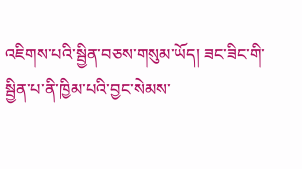འཇིགས་པའི་སྦྱིན་བཅས་གསུམ་ཡོད། ཟང་ཟིང་གི་སྦྱིན་པ་ནི་ཁྱིམ་པའི་བྱང་སེམས་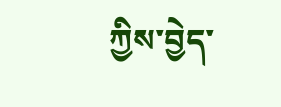ཀྱིས་བྱེད་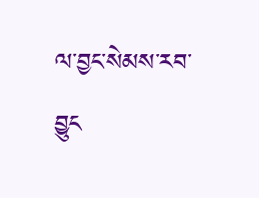ལ་བྱང་སེམས་རབ་བྱུང